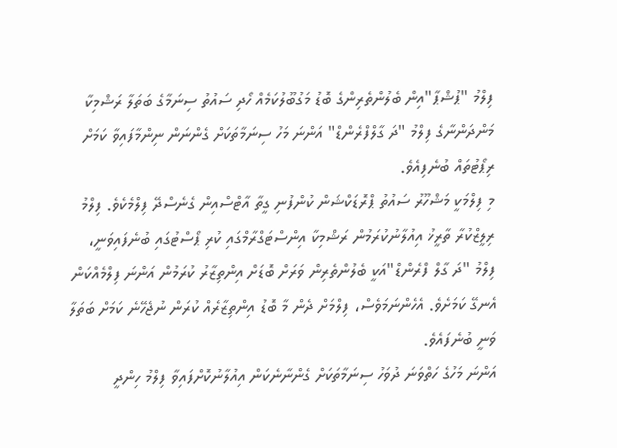ފިލްމު "ޕުޝްޕާ"އިން ބެލުންތެރިންގެ ބޮޑު މަގުބޫލުކަމެއް ހޯދި ސައުތު ސިނަމާގެ ބަތަލާ ރަޝްމިކާ މަންދަންނާގެ ފިލްމު "ދަ ގާލްފްރެންޑް" އަންނަ މަހު ސިނަމާތަކަށް ގެންނަން ނިންމާފައިވާ ކަމަށް ރިޕޯޓުތައް ބުނެފިއެވެ.
މި ފިލްމަކީ މަޝްހޫރު ސައުތު ޕްރޮޑަކްޝަން ކުންފުނި ގީތާ އާޓްސްއިން ގެނެސްދޭ ފިލްމެކެވެ. ފިލްމު ރިލީޒްކުރާ ތާރީޚު އިއުލާނުކުރަމުން ރަޝްމިކާ އިންސްޓަގްރާމްގައި ކުރި ޕޯސްޓުގައި ބުނެފައިވަނީ، ފިލްމު "ދަ ގާލް ފްރެންޑް"އަކީ ބެލުންތެރިން ވަރަށް ބޮޑަށް އިންތިޒާރު ކުރަމުން އަންނަ ފިލްމެއްކަން އެނގޭ ކަމަށެވެ. އެހެންނަމަވެސް، ފިލްމަށް ދެން މާ ބޮޑު އިންތިޒާރެއް ކުރަން ނުޖެހޭނެ ކަމަށް ބަތަލާ ވަނީ ބުނެފައެވެ.
އަންނަ މަހުގެ ހަތްވަނަ ދުވަހު ސިނަމާތަކަށް ގެންނާނެކަން އިއުލާނުކޮށްފައިވާ ފިލްމު ހިންދީ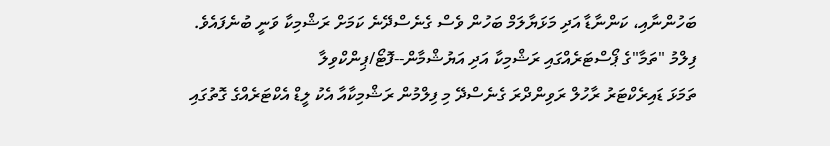ބަހުންނާއި، ކަންނާޑާ އަދި މަޅަޔާލަމް ބަހުން ވެސް ގެނެސްދޭނެ ކަމަށް ރަޝްމިކާ ވަނީ ބުނެފައެވެ.
ފިލްމު "ތަމާ"ގެ ޕޯސްޓަރެއްގައި ރަޝްމިކާ އަދި އަޔުޝްމާން--ފޮޓޯ/ޕިންކްވިލާ
ތަމަޅަ ޑައިރެކްޓަރު ރާހުލް ރަވިންދްރަ ގެނެސްދޭ މި ފިލްމުން ރަޝްމިކާއާ އެކު ލީޑް އެކްޓަރެއްގެ ގޮތުގައި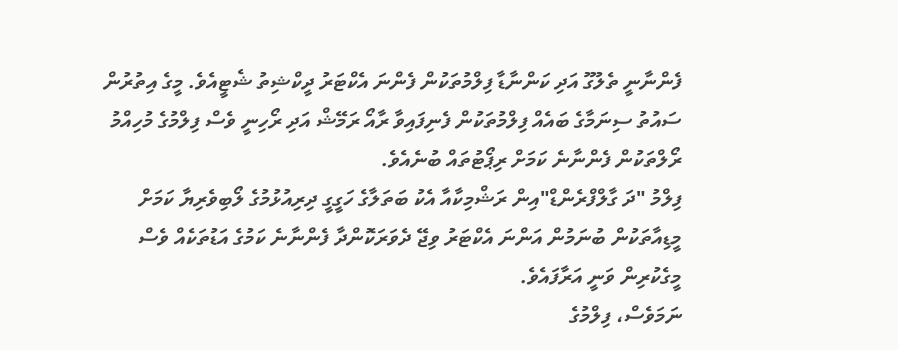ފެންނާނީ ތެލުގޫ އަދި ކަންނާޑާ ފިލްމުތަކުން ފެންނަ އެކްޓަރު ދީކްޝިތު ޝެޓީއެވެ. މީގެ އިތުރުން ސައުތު ސިނަމާގެ ބައެއް ފިލްމުތަކުން ފެނިފައިވާ ރާއޯ ރަމޭޝް އަދި ރޯހިނީ ވެސް ފިލްމުގެ މުހިއްމު ރޯލްތަކުން ފެންނާނެ ކަމަށް ރިޕޯޓުތައް ބުނެއެވެ.
ފިލްމު "ދަ ގާލްފްރެންޑް"އިން ރަޝްމިކާއާ އެކު ބަތަލާގެ ހަގީގީ ދިރިއުޅުމުގެ ލޯބިވެރިޔާ ކަމަށް މީޑިއާތަކުން ބުނަމުން އަންނަ އެކްޓަރު ވިޖޭ ދެވަރަކޮންދާ ފެންނާނެ ކަމުގެ އަޑުތަކެއް ވެސް މީގެކުރިން ވަނީ އަރާފައެވެ.
ނަމަވެސް، ފިލްމުގެ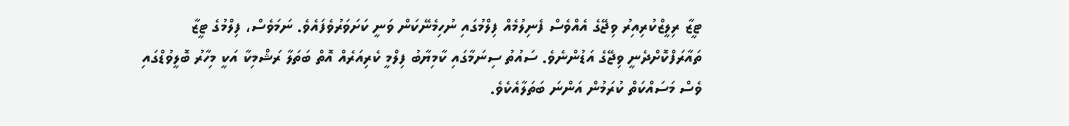ޓީޒާ ރިލީޒްކުރިއިރު ވިޖޭގެ އެއްވެސް ފެނިލުމެއް ފިލްމުގައި ނުހިމެނޭކަން ވަނީ ކަށަވަރުވެފައެވެ. ނަމަވެސް، ފިލްމުގެ ޓީޒާ ތައާރަފްކޮށްދެނީ ވިޖޭގެ އަޑުންނެވެ. ސައުތު ސިނަމާގައި ކާމިޔާބު ފިލްމީ ކެރިއަރެއް އޮތް ބަތަލާ ރަޝްމިކާ އަކީ މިހާރު ބޮލީވުޑްގައި ވެސް މަސައްކަތް ކުރަމުން އަންނަ ބަތަލާއެކެވެ.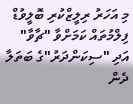މި އަހަރު ރިލީޒްކުރި ބޮލީވުޑް ފިލްމުތައް ކަމަށްވާ "ޗާވާ" އަދި "ސިކަންދަރު"ގެ ބަތަލާ ދެން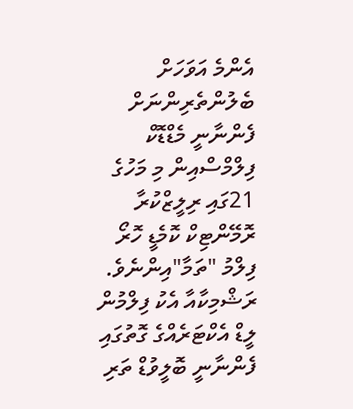އެންމެ އަވަހަށް ބެލުންތެރިންނަށް ފެންނާނީ މެޑްޑޮކް ފިލްމްސްއިން މި މަހުގެ 21ގައި ރިލީޒްކުރާ ރޮމޭންޓިކް ކޮމެޑީ ހޮރޯ ފިލްމު "ތަމާ"އިންނެވެ. ރަޝްމިކާއާ އެކު ފިލްމުން ލީޑް އެކްޓަރެއްގެ ގޮތުގައި ފެންނާނީ ބޮލީވުޑް ތަރި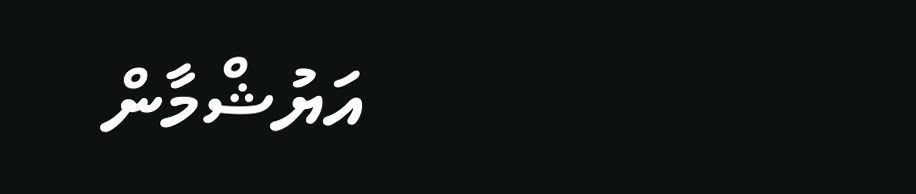އަޔުޝްމާން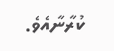ކުރާނާއެވެ.